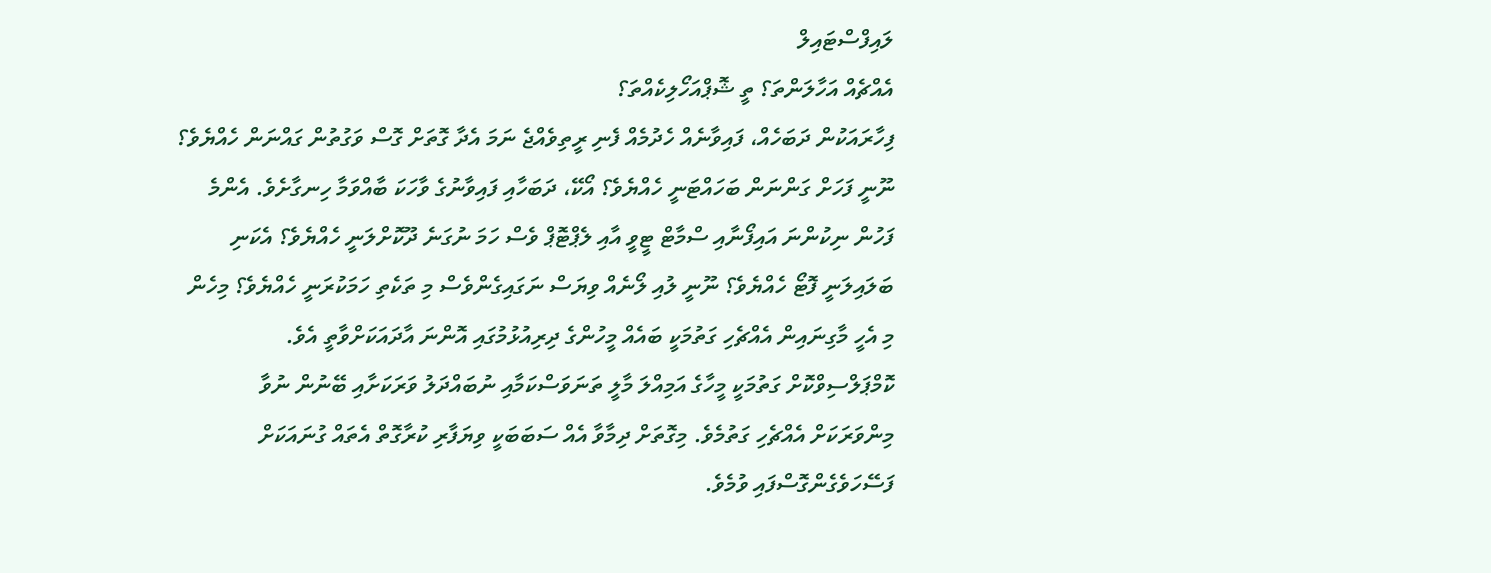ލައިފްސްޓައިލް
އެއްޗެއް އަހާލަންތަ؟ ތީ ޝޮޕްއަހޯލިކެއްތަ؟
ފިހާރައަކުން ދަބަހެއް، ފައިވާނެއް ހެދުމެއް ފެނި ރީތިވެއްޖެ ނަމަ އެދާ ގޮތަށް ގޮސް ވަގުތުން ގައްނަން ހެއްޔެވެ؟ ނޫނީ ފަހަށް ގަންނަން ބަހައްޓަނީ ހެއްޔެވެ؟ އޯކޭ، ދަބަހާއި ފައިވާނުގެ ވާހަކަ ބާއްވަމާ ހިނގާށެވެ. އެންމެ ފަހުން ނިކުންނަ އައިފޯނާއި ސްމާޓް ޓީވީ އާއި ލެޕްޓޮޕް ވެސް ހަމަ ނުގަނެ ދޫކޮށްލަނީ ހެއްޔެވެ؟ އެކަނި ބަލައިލަނީ ފޮޓޯ ހެއްޔެވެ؟ ނޫނީ ލުއި ލޯނެއް ވިޔަސް ނަގައިގެންވެސް މި ތަކެތި ހަމަކުރަނީ ހެއްޔެވެ؟ މިހެން މި އެހީ މާގިނައިން އެއްޗެހި ގަތުމަކީ ބައެއް މީހުންގެ ދިރިއުޅުމުގައި އޮންނަ އާދައަކަށްވާތީ އެވެ.
ކޮމްޕަލްސިވްކޮށް ގަތުމަކީ މީހާގެ އަމިއްލަ މާލީ ތަނަވަސްކަމާއި ނުބައްދަލު ވަރަކަށާއި ބޭނުން ނުވާ މިންވަރަކަށް އެއްޗެހި ގަތުމެވެ. މިގޮތަށް ދިމާވާ އެއް ސަބަބަކީ ވިޔަފާރި ކުރާގޮތް އެތައް ގުނައަކަށް ފަސޭހަވެގެންގޮސްފައި ވުމެވެ.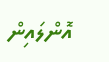އޮންލައިން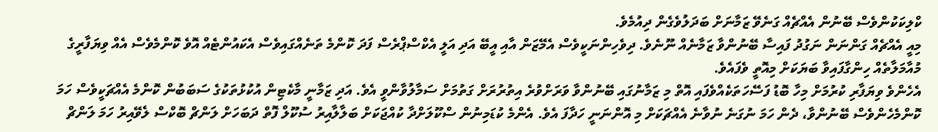ކްލިކަކުންވެސް ބޭނުން އެއްޗެއް ގަނެވޭ ޒަމާނަށް ބަދަލުވެގެން ދިއުމެވެ.
މިއީ އެއްޗެއް ގަންނަން ނަގުދު ފައިސާ ބޭނުންވާ ޒަމާނެއް ނޫނެވެ. ދިވެހިންނަކީވެސް އެމޭޒަން އާއި އީބޭ އަދި އަލީ އެކްސްޕްރެސް ފަދަ ކޮންމެ ތަނެއްގައިވެސް އެކައުންޓެއް އޮވެ ކޮންމެވެސް އެއް ވިޔަފާރީގެ މުއާމަލާތެއް ހިންގާފައިވާ ބަޔަކަށް މިއޮތީ ވެފައެވެ.
އެހެންވެ ވިޔަފާރި ކުރުމަށް މިހާ ބޮޑު ފަސޭހަތަކެއްވެފައި އޮތް މި ޒަމާނުގައި ބޭނުންވާ ވަރަށްވުރެ އިތުރުރަށް ގަތުމަށް ސަމާލުވާންވީ އެވެ. އަދި ޒަމާނީ މާކެޓިން އުކުޅުތަކުގެ ސަބަބުން ކޮންމެ އެއްޗަކީވެސް ހަމަ ކޮންމެހެންވެސް ބޭނުންވާ، ދެން ހަމަ ނުގަނެ ނުވާނެ އެއްޗަކަށް މި އޮންނަނީ ހަދާފަ އެވެ. އެންމެ ކުޑަމިނުން ސްކޫލަށްދާ ކުއްޖަކަށް ބަލާލާއިރު ސުކޫލް ފޮތް ދަބަހަށް ލަންޗް ބޮކްސް ލެވޭއިރު ހަމަ ލަންޗް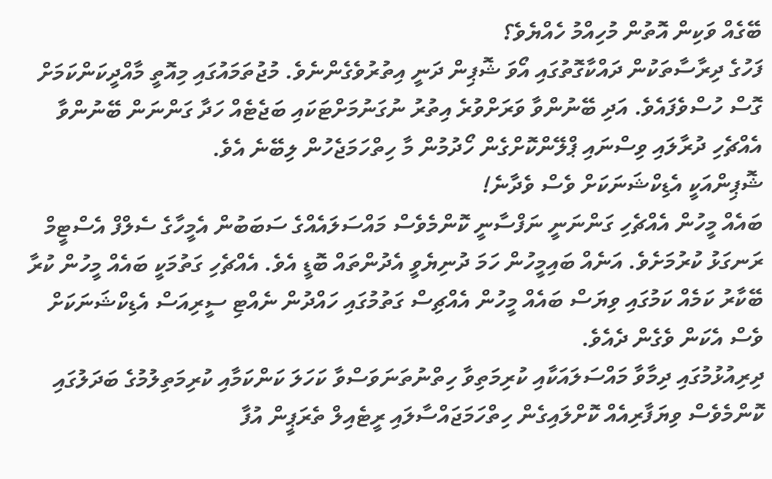ބޭގެއް ވަކިން އޮތުން މުހިއްމު ހެއްޔެވެ؟
ފަހުގެ ދިރާސާތަކުން ދައްކާގޮތުގައި އޯވަ ޝޮޕިން ދަނީ އިތުރުވެގެންނެވެ. މުޖުތަމައުގައި މިއޮތީ މާއްދީކަންކަމަށް ގޮސް ހުސްވެފައެވެ. އަދި ބޭނުންވާ ވަރަށްވުރެ އިތުރު ނުގަނުމަށްޓަކައި ބަޖެޓެއް ހަދާ ގަންނަން ބޭނުންވާ އެއްޗެހި ދުރާލައި ވިސްނައި ޕްލޭންކޮށްގެން ހޯދުމުން މާ ހިތްހަމަޖެހުން ލިބޭނެ އެވެ.
ޝޮޕިންއަކީ އެޑިކްޝަނަކަށް ވެސް ވެދާނެ!
ބައެއް މީހުން އެއްޗެހި ގަންނަނީ ނަފްސާނީ ކޮންމެވެސް މައްސަލައެއްގެ ސަބަބުން އެމީހާގެ ސެލްފް އެސްޓީމް ރަނގަޅު ކުރުމަށެވެ. އަނެއް ބައިމީހުން ހަމަ ދުނިޔެވީ އެދުންތައް ބޮޑީ އެވެ. އެއްޗެހި ގަތުމަކީ ބައެއް މީހުން ކުރާ ބޭކާރު ކަމެއް ކަމުގައި ވިޔަސް ބައެއް މީހުން އެއްޗިސް ގަތުމުގައި ހައްދުން ނެއްޓި ސީރިއަސް އެޑިކްޝަނަކަށް ވެސް އެކަން ވެގެން ދެއެވެ.
ދިރިއުޅުމުގައި ދިމާވާ މައްސަލައަކާއި ކުރިމަތިވާ ހިތްނުތަނަވަސްވާ ކަހަލަ ކަންކަމާއި ކުރިމަތިލުމުގެ ބަދަލުގައި ކޮންމެވެސް ވިޔަފާރިއެއް ކޮށްލައިގެން ހިތްހަމަޖައްސާލައި ރީޓެއިލް ތެރަޕީން އުފާ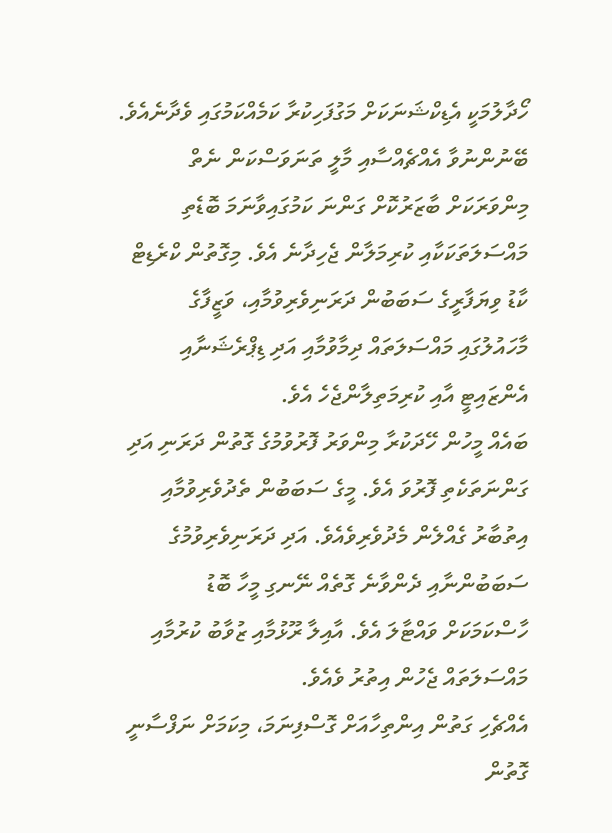ހޯދާލުމަކީ އެޑިކްޝަނަކަށް މަގުފަހިކުރާ ކަމެއްކަމުގައި ވެދާނެއެވެ.
ބޭނުންނުވާ އެއްޗެއްސާއި މާލީ ތަނަވަސްކަން ނެތް މިންވަރަކަށް ބާޒަރުކޮށް ގަންނަ ކަމުގައިވާނަމަ ބޮޑެތި މައްސަލަތަކަކާއި ކުރިމަލާން ޖެހިދާނެ އެވެ. މިގޮތުން ކްރެޑިޓް ކާޑު ވިޔަފާރީގެ ސަބަބުން ދަރަނިވެރިވުމާއި، ވަޒީފާގެ މާހައުލުގައި މައްސަލަތައް ދިމާވުމާއި އަދި ޑިޕްރެޝަނާއި އެންޒައިޓީ އާއި ކުރިމަތިލާންޖެހެ އެވެ.
ބައެއް މީހުން ހޭދަކުރާ މިންވަރު ފޮރުވުމުގެ ގޮތުން ދަރަނި އަދި ގަންނަތަކެތި ފޮރުވަ އެވެ. މީގެ ސަބަބުން ތެދުވެރިވުމާއި އިތުބާރު ގެއްލެން މެދުވެރިވެއެވެ. އަދި ދަރަނިވެރިވުމުގެ ސަބަބުންނާއި ދެންވާނެ ގޮތެއް ނޭނގި މީހާ ބޮޑު ހާސްކަމަކަށް ވައްޓާލަ އެވެ. އާއިލާ ރޫޅުމާއި ޒުވާބު ކުރުމާއި މައްސަލަތައް ޖެހުން އިތުރު ވެއެވެ.
އެއްޗެހި ގަތުން އިންތިހާއަށް ގޮސްފިނަމަ، މިކަމަށް ނަފްސާނީ ގޮތުން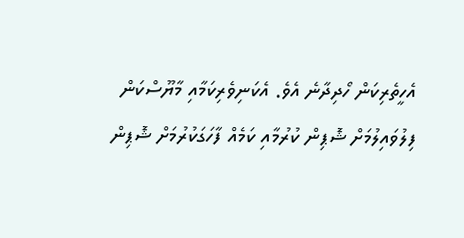އެހީތެރިކަން ހޯދިދާނެ އެވެ. އެކަނިވެރިކަމާއި މާޔޫސްކަން ފިލުވައިލުމަށް ޝޮޕިން ކުރުމާއި ކަމެއް ފާހަގަކުރުމަށް ޝޮޕިން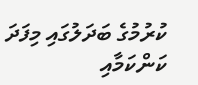ކުރުމުގެ ބަދަލުގައި މިފަދަ ކަންކަމާއި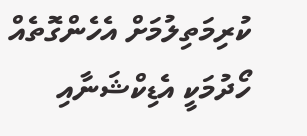ކުރިމަތިލުމަށް އެހެންގޮތެއް ހޯދުމަކީ އެޑިކްޝަނާއި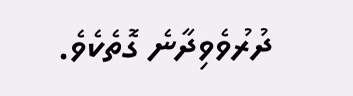ދުރުވެވިދާނެ ގޮތެކެވެ.